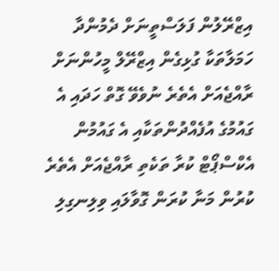އިޒްރޭލުން ފަލަސްތީނަށް ދެމުންދާ ހަމަލާތަކާ ގުޅިގެން އިޒްރޭލް މީހުންނަށް ރާއްޖެއަށް އެތެރެ ނުވެވޭ ގޮތް ހަދައި އެ ގައުމުގެ އުފެއްދުންތަކާއި އެ ގައުމުން އެކްސްޕޯޓް ކުރާ ތަކެތި ރާއްޖެއަށް އެތެރެ ކުރުން މަނާ ކުރަން ގޮވާލައި ވިލިނގިލި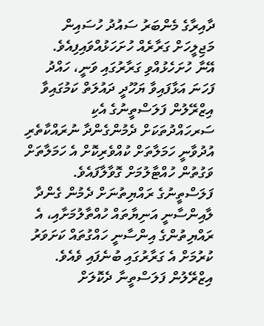ދާއިރާގެ މެންބަރު ސައުދު ހުސައިން މަޖިލީހަށް ގަރާރެއް ހުށަހަޅުއްވައިފިއެވެ.
އޭނާ ހުށަހެޅުއްވި ގަރާރުގައި ވަނީ، ހައްދު ފަހަނަ އަޅާފައިވާ ޔަހޫދީ ދައުލަތް ކަމުގައިވާ އިޒްރޭލުން ފަލަސްތީނުގެ އެކި ސަރހައްދުތަކަށް ދެމުންގެންދާ ނުރައްކާތެރި އުދުވާނީ ހަމަލާތަށް ކުއްވެރިކޮށް އެ ހަމަލާތަށް ވަގުތުން ހުއްޓާލުމަށް ގޮވާލާފައެވެ. ފަލަސްތީނުގެ ރައްޔިތުނަށް ދެމުން ގެންދާ ލާއިންސާނީ އަނިޔާތައް ހުއްތާލުމަށާއި، އެ ރައްޔިތުންގެ އިންސާނީ ހައްގުތައް ކަށަވަރު ކުރުމަށް އެ ގަރާރުގައި ބުނެފައި ވެއެވެ.
އިޒްރޭލުން ފަލަސްތީނާ ދެކޮލަށް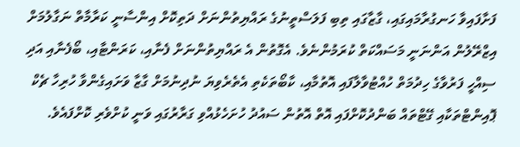ފަށާފައިވާ ހަނގުރާމައިގައި، ގާޒާގައި ތިބި ފަލަސްތީނުގެ ރައްޔިތުންނަށް ދަތިކޮށް އިންސާނީ ކަރާމާތް ނަގާލުމަށް އިޒްރޭލުން އަންނަނީ މަސައްކަތް ކުރަމުންނެވެ. އެގޮތުން އެ ރައްޔިތުންނަށް ފެނާއި، ކަރަންޓާއި، ބޯފެނާއި އަދި ސިއްހީ ފަރުވާގެ ހިދުމަތް ހުއްޓުވާލާފައި އޮތުމާއި، ކާބޯތަކެތި އެތެރެވިޔަ ނުދިނުމަށް ގާޒާ ވަށައިގެންވާ ހުރިހާ ޗެކް ޕޮއިންޓްތަކާއި ގޭޓްތައް ބަންދުކޮށްފައި އޮތް އޮތުން ސައުދު ހުށަހެޅުއްވި ގަރާރުގައި ވަނީ ކުށްވެރި ކޮށްފައެވެ.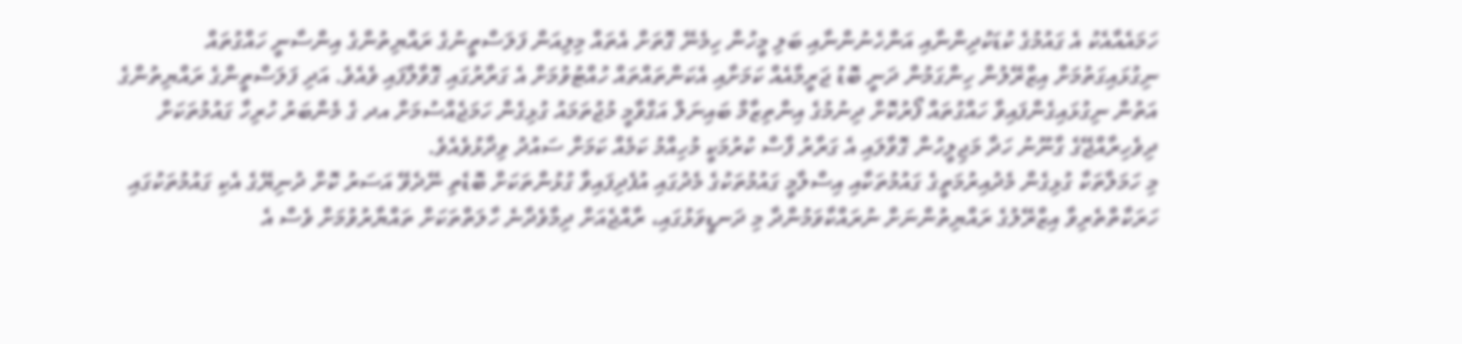ހަމައެއާއެކު އެ ގައުމުގެ ކުޑަކުދިންނާއި އަންހެނުންނާއި ބަލި މީހުން ހިމެނޭ ގޮތަށް އެތައް މިލިއަން ފަލަސްތީނުގެ ރައްޔިތުންގެ އިންސާނީ ހައްގުތައް ނިގުޅައިގަތުމަށް އިޒްރޭލުން ހިންގަމުން ދަނީ ބޮޑު ޖަރީމާއެއް ކަމަށާއި އެކަންތައްތައް ހުއްޓުވުމަށް އެ ގަރާރުގައި ގޮވާލާފައި ވެއެވެ. އަދި ފަލަސްތީންގެ ރައްޔިތުންގެ އަތުން ނިގުޅައިގެންފައިވާ ހައްގުތައް ފޯރުކޮށް ދިނުމުގެ އިންތިޒާމް ބައިނަލް އަގްވާމީ މުޖުތަމައު ގުޅިގެން ހަމަޖެއްސުމަށް އދ ގެ މެންބަރު ހުރިހާ ގައުމުތަކަށް ދިވެހިރާއްޖޭގެ ގާނޫނު ހަދާ މަޖިލީހުން ގޮވާލައި އެ ގަރާރު ފާސް ކުރުމަކީ މުހިއްމު ކަމެއް ކަމަށް ސައުދު ވިދާޅުވެއެވެ.
މި ހަމަލާތަކާ ގުޅިގެން މެދުއިރުމަތީގެ ގައުމުތަކާއި އިސްލާމީ ގައުމުތަކުގެ މެދުގައި އުފެދިފައިވާ ގުޅުންތަކަށް ބޮޑެތި ނޭދެވޭ އަސަރު ކޮށް ދުނިޔޭގެ އެކި ގައުމުތަކުގައި ހަރަކާތްތެރިވާ އިޒްރޭލުގެ ރައްޔިތުންނަށް ނުރައްކާވަމުންދާ މި ދަނޑީވަޅުގައި، ރާއްޖެއަށް ދިމާވެދާނެ ހާލަތްތަކަށް ތައްޔާރުވުމަށް ވެސް އެ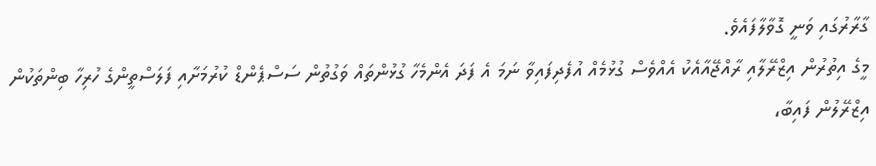ގާރާރުގައި ވަނީ ގޮވާލާފައެވެ.
މީގެ އިތުރުން އިޒްރޭލާއި ރާއްޖޭއާއެކު އެއްވެސް ގުޅުމެއް އުފެދިފައިވާ ނަމަ އެ ފަދަ އެންމެހާ ގުޅުންތައް ވަގުތުން ސަސްޕެންޑް ކުރުމަށާއި ފަލަސްތީންގެ ހުރިހާ ބިންތަކުން އިޒްރޭލުން ފައިބާ،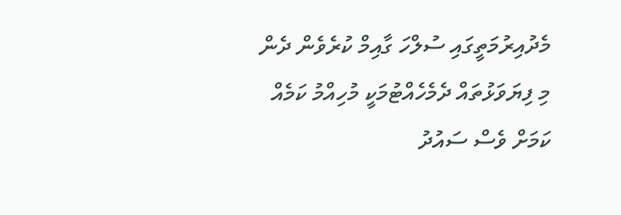މެދުއިރުމަތީގައި ސުލްހަ ގާއިމް ކުރެވެން ދެން މި ފިޔަވަޅުތައް ދެމެހެއްޓުމަކީ މުހިއްމު ކަމެއް ކަމަށް ވެސް ސައުދު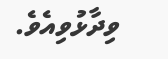ވިދާޅުވިއެވެ.